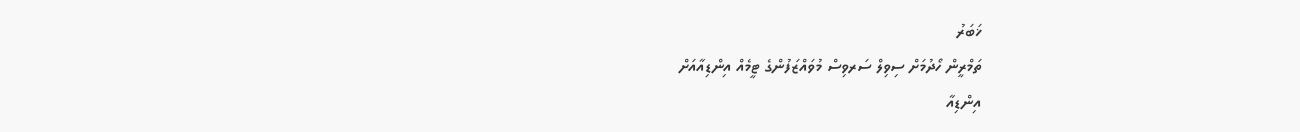ޚަބަރު
ތަމްރީން ހޯދުމަށް ސިވިލް ސަރވިސް މުވައްޒަފުންގެ ޓީމެއް އިންޑިއާއަށް
އިންޑިއާ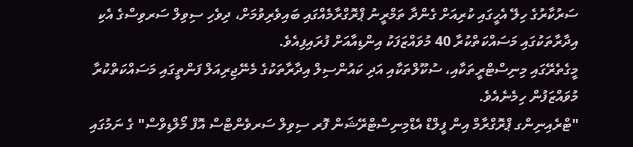ސަރުކާރުގެ ހިލޭ އެހީގައި ކުރިއަށް ގެންދާ ތަމްރީނު ޕްރޮގްރާމެއްގައި ބައިވެރިވުމަށް، ދިވެހި ސިވިލް ސަރވިސްގެ އެކި އިދާރާތަކުގައި މަސައްކަތްކުރާ 40 މުވައްޒަފަކު އިންޑިއާއަށް ފުރައިފިއެވެ.
މީގެތެރޭގައި މިނިސްޓްރީތަކާއި، ސުކޫލްތަކާއި އަދި ކައުންސިލް އިދާރާތަކުގެ މެނޭޖިރިއަލް ފަންތީގައި މަސައްކަތްކުރާ މުވައްޒަފުން ހިމެނެއެވެ.
"ޓްރެއިނިންގ ޕްރޮގްރާމް އިން ފީލްޑް އެޑްމިނިސްޓްރޭޝަން ފޮރ ސިވިލް ސަރވެންޓްސް އޮފް މޯލްޑިވްސް" ގެ ނަމުގައި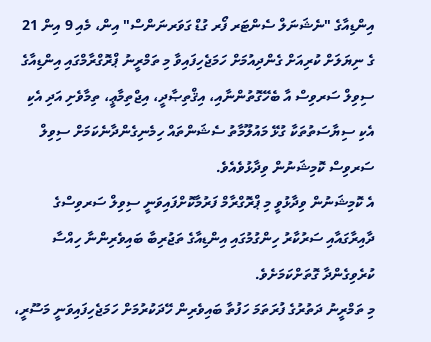އިންޑިއާގެ "ނެޝަނަލް ސެންޓަރ ފޯރ ގުޑް ގަވަރނަންސް" އިން، މެއި 9 އިން 21 ގެ ނިޔަލަށް ކުރިއަށް ގެންދިއުމަށް ހަމަޖެހިފައިވާ މި ތަމްރީނު ޕްރޮގްރާމްގައި އިންޑިއާގެ ސިވިލް ސަރވިސް އާ ބެހޭގޮތުންނާއި، އިޤްތިޞާދީ، އިޖްތިމާޢީ، ތިމާވެށި އަދި އެކި އެކި ސިޔާސަތުތަކާ ގުޅޭ މައުލޫމާތު ސެޝަންތައް ހިމެނިގެންދާނެކަމަށް ސިވިލް ސަރވިސް ކޮމިޝަނުން ވިދާޅުވެއެވެ.
އެ ކޮމިޝަނުން ވިދާޅުވީ މި ޕްރޮގްރާމް ފަރުމާކޮށްފައިވަނީ ސިވިލް ސަރވިސްގެ ދާއިރާގައާއި ސަރުކާރު ހިންގުމުގައި އިންޑިއާގެ ތަޖުރިބާ ބައިވެރިންނާ ހިއްސާ ކުރެވިގެންދާ ގޮތަށްކަމަށެވެ.
މި ތަމްރީނު ދަތުރުގެ ފުރަތަމަ ހަފުތާ ބައިވެރިން ހޭދަކުރުމަށް ހަމަޖެހިފައިވަނީ މަސޫރީ،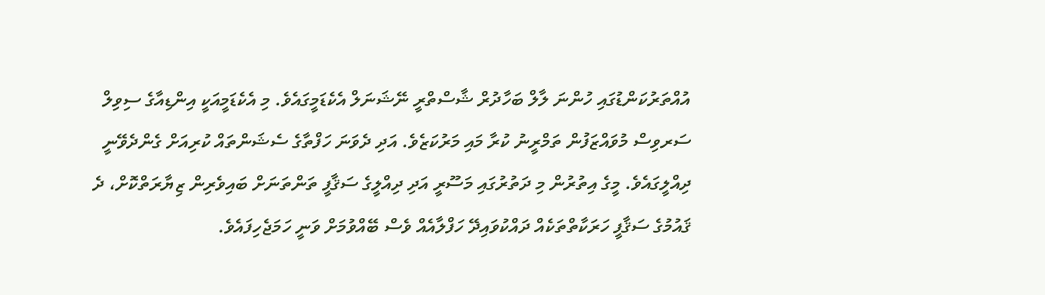އުއްތަރުކަންޑުގައި ހުންނަ ލާލް ބަހާދުރް ޝާސްތްރީ ނޭޝަނަލް އެކެޑަމީގައެވެ. މި އެކެޑަމީއަކީ އިންޑިއާގެ ސިވިލް ސަރވިސް މުވައްޒަފުން ތަމްރީނު ކުރާ މައި މަރުކަޒެވެ. އަދި ދެވަނަ ހަފްތާގެ ސެޝަންތައް ކުރިއަށް ގެންދެވޭނީ ދިއްލީގައެވެ. މީގެ އިތުރުން މި ދަތުރުގައި މަސޫރީ އަދި ދިއްލީގެ ސަޤާފީ ތަންތަނަށް ބައިވެރިން ޒިޔާރަތްކޮށް، ދެ ޤައުމުގެ ސަޤާފީ ހަރަކާތްތަކެއް ދައްކުވައިދޭ ހަފްލާއެއް ވެސް ބޭއްވުމަށް ވަނީ ހަމަޖެހިފައެވެ.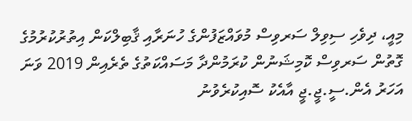މިއީ، ދިވެހި ސިވިލް ސަރވިސް މުވައްޒަފުންގެ ހުނަރާއި ޤާބިލްކަން އިތުރުކުރުމުގެ ގޮތުން ސަރވިސް ކޮމިޝަނުން ކުރަމުންދާ މަސައްކަތުގެ ތެރެއިން 2019 ވަނަ އަހަރު އެން.ސީ.ޖީ.ޖީ އާއެކު ސޮއިކުރެވުނު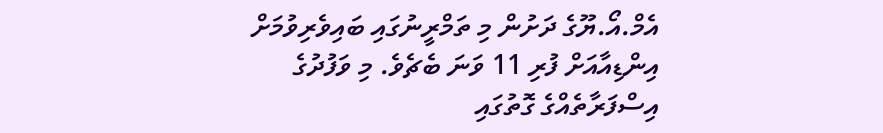އެމް.އޯ.ޔޫގެ ދަށުން މި ތަމްރީނުގައި ބައިވެރިވުމަށް އިންޑިއާއަށް ފުރި 11 ވަނަ ބެޗެވެ. މި ވަފުދުގެ އިސްފަރާތެއްގެ ގޮތުގައި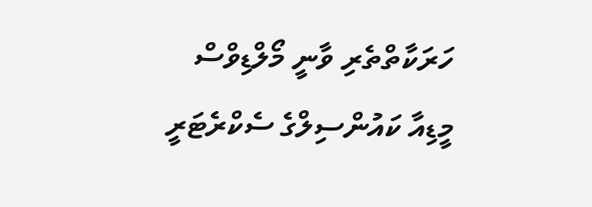ހަރަކާތްތެރި ވާނީ މޯލްޑިވްސް މީޑިއާ ކައުންސިލްގެ ސެކްރެޓަރީ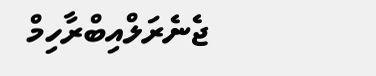ޖެނެރަލްއިބްރާހިމް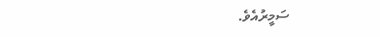ސަމީރުއެވެ.